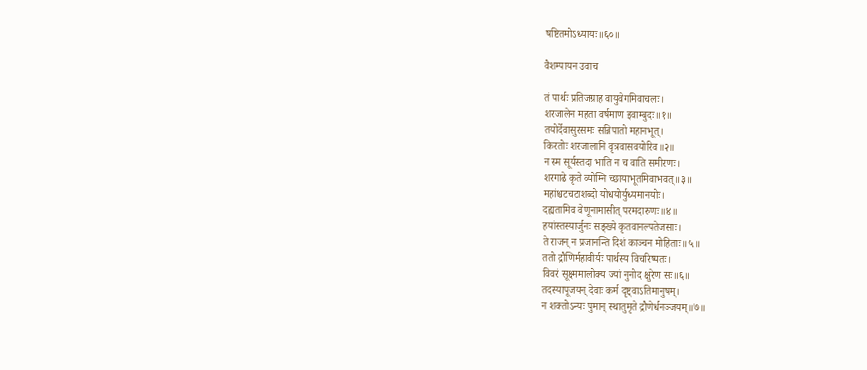षष्टितमोऽध्यायः॥६०॥

वैशम्पायन उवाच

तं पार्थः प्रतिजग्राह वायुवेगमिवाचलः।
शरजालेन महता वर्षमाण इवाम्बुदः॥१॥
तयोर्देवासुरसमः सन्निपातो महानभूत्।
किरतोः शरजालानि वृत्रवासवयोरिव॥२॥
न स्म सूर्यस्तदा भाति न च वाति समीरणः।
शरगाढे कृते व्योम्नि च्छायाभूतमिवाभवत्॥३॥
महांश्चटचटाशब्दो योधयोर्युध्यमानयोः।
दह्यतामिव वेणूनामासीत् परमदारुणः॥४॥
हयांस्तस्यार्जुनः सङ्ख्ये कृतवानल्पतेजसाः।
ते राजन् न प्रजानन्ति दिशं काञ्चन मोहिताः॥५॥
ततो द्रौणिर्महावीर्यः पार्थस्य विचरिष्यतः।
विवरं सूक्ष्ममालोक्य ज्यां नुनोद क्षुरेण सः॥६॥
तदस्यापूजयन् देवाः कर्म दृष्ट्वाऽतिमानुषम्।
न शक्तोऽन्यः पुमान् स्थातुमृते द्रौणेर्धनञ्जयम्॥७॥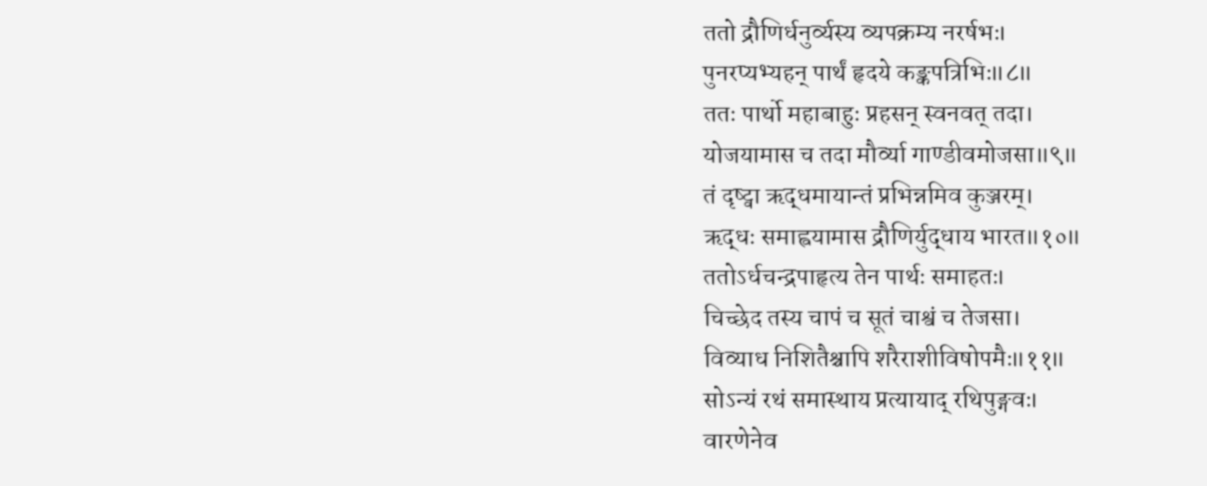ततो द्रौणिर्धनुर्व्यस्य व्यपक्रम्य नरर्षभः।
पुनरप्यभ्यहन् पार्थं हृदये कङ्कपत्रिभिः॥८॥
ततः पार्थो महाबाहुः प्रहसन् स्वनवत् तदा।
योजयामास च तदा मौर्व्या गाण्डीवमोजसा॥९॥
तं दृष्ट्वा ऋद्धमायान्तं प्रभिन्नमिव कुञ्जरम्।
ऋद्धः समाह्वयामास द्रौणिर्युद्धाय भारत॥१०॥
ततोऽर्धचन्द्रपाहृत्य तेन पार्थः समाहतः।
चिच्छेद तस्य चापं च सूतं चाश्वं च तेजसा।
विव्याध निशितैश्चापि शरैराशीविषोपमैः॥११॥
सोऽन्यं रथं समास्थाय प्रत्यायाद् रथिपुङ्गवः।
वारणेनेव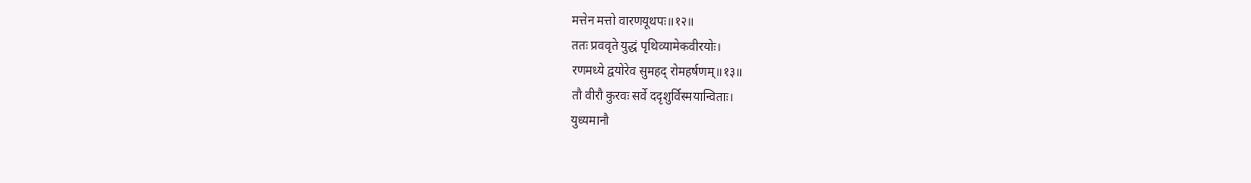मत्तेन मत्तो वारणयूथपः॥१२॥
ततः प्रववृते युद्धं पृथिव्यामेकवीरयोः।
रणमध्ये द्वयोरेव सुमहद् रोमहर्षणम्॥१३॥
तौ वीरौ कुरवः सर्वे ददृशुर्विस्मयान्विताः।
युध्यमानौ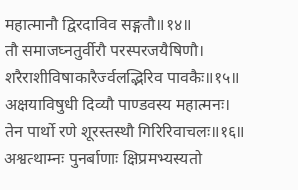महात्मानौ द्विरदाविव सङ्गतौ॥१४॥
तौ समाजघ्नतुर्वीरौ परस्परजयैषिणौ।
शरैराशीविषाकारैर्ज्वलद्भिरिव पावकैः॥१५॥
अक्षयाविषुधी दिव्यौ पाण्डवस्य महात्मनः।
तेन पार्थो रणे शूरस्तस्थौ गिरिरिवाचलः॥१६॥
अश्वत्थाम्नः पुनर्बाणाः क्षिप्रमभ्यस्यतो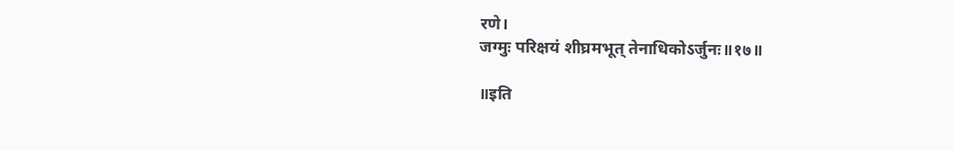रणे।
जग्मुः परिक्षयं शीघ्रमभूत् तेनाधिकोऽर्जुनः॥१७॥

॥इति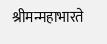श्रीमन्महाभारते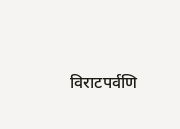विराटपर्वणि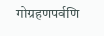गोग्रहणपर्वणि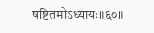षष्टितमोऽध्यायः॥६०॥